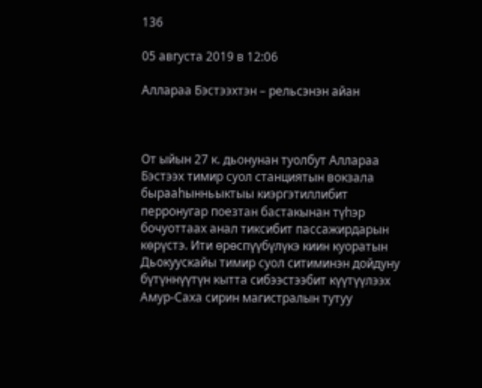136

05 августа 2019 в 12:06

Аллараа Бэстээхтэн – рельсэнэн айан



От ыйын 27 к. дьонунан туолбут Аллараа Бэстээх тимир суол станциятын вокзала бырааһынньыктыы киэргэтиллибит перронугар поезтан бастакынан түһэр бочуоттаах анал тиксибит пассажирдарын көрүстэ. Ити өрөспүүбүлүкэ киин куоратын Дьокуускайы тимир суол ситиминэн дойдуну бүтүннүүтүн кытта сибээстээбит күүтүүлээх Амур-Саха сирин магистралын тутуу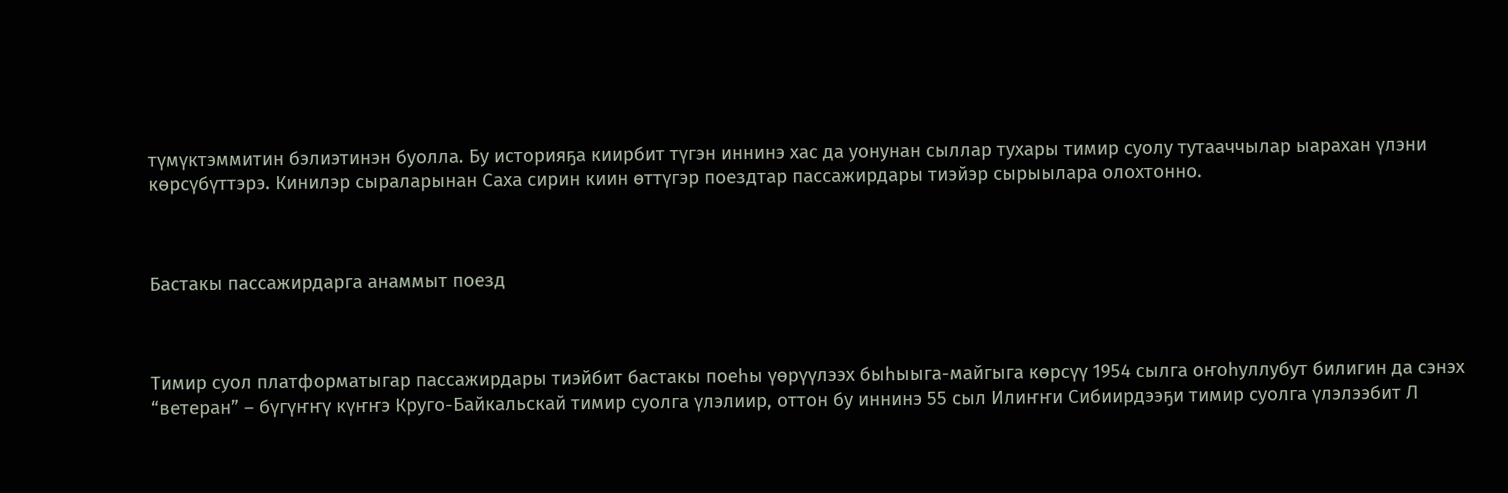түмүктэммитин бэлиэтинэн буолла. Бу историяҕа киирбит түгэн иннинэ хас да уонунан сыллар тухары тимир суолу тутааччылар ыарахан үлэни көрсүбүттэрэ. Кинилэр сыраларынан Саха сирин киин өттүгэр поездтар пассажирдары тиэйэр сырыылара олохтонно.



Бастакы пассажирдарга анаммыт поезд



Тимир суол платформатыгар пассажирдары тиэйбит бастакы поеһы үөрүүлээх быһыыга-майгыга көрсүү 1954 сылга оҥоһуллубут билигин да сэнэх “ветеран” – бүгүҥҥү күҥҥэ Круго-Байкальскай тимир суолга үлэлиир, оттон бу иннинэ 55 сыл Илиҥҥи Сибиирдээҕи тимир суолга үлэлээбит Л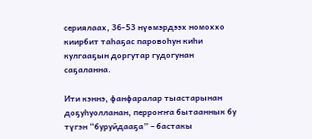сериялаах, 36-53 нүөмэрдээх номоххо киирбит таһаҕас паровоһун киһи кулгааҕын доргутар гудогунан саҕаланна.

Ити кэннэ, фанфаралар тыастарынан доҕуһуолланан, перроҥҥа бытааннык бу түгэн “буруйдааҕа” – бастакы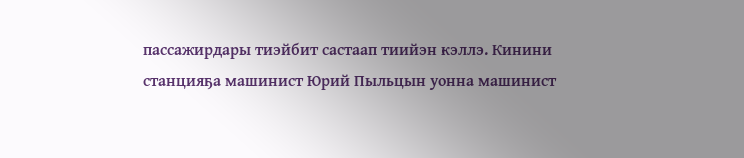пассажирдары тиэйбит састаап тиийэн кэллэ. Кинини станцияҕа машинист Юрий Пыльцын уонна машинист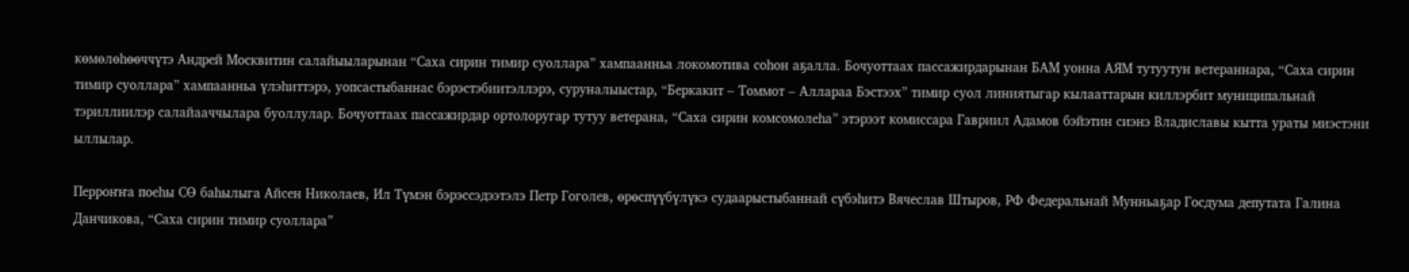көмөлөһөөччүтэ Андрей Москвитин салайыыларынан “Саха сирин тимир суоллара” хампаанньа локомотива соһон аҕалла. Бочуоттаах пассажирдарынан БАМ уонна АЯМ тутуутун ветераннара, “Саха сирин тимир суоллара” хампаанньа үлэһиттэрэ, уопсастыбаннас бэрэстэбиитэллэрэ, суруналыыстар, “Беркакит – Томмот – Аллараа Бэстээх” тимир суол линиятыгар кылааттарын киллэрбит муниципальнай тэриллиилэр салайааччылара буоллулар. Бочуоттаах пассажирдар ортолоругар тутуу ветерана, “Саха сирин комсомолеһа” этэрээт комиссара Гавриил Адамов бэйэтин сиэнэ Владиславы кытта ураты миэстэни ыллылар.

Перроҥҥа поеһы СӨ баһылыга Айсен Николаев, Ил Түмэн бэрэссэдээтэлэ Петр Гоголев, өрөспүүбүлүкэ судаарыстыбаннай сүбэһитэ Вячеслав Штыров, РФ Федеральнай Мунньаҕар Госдума депутата Галина Данчикова, “Саха сирин тимир суоллара”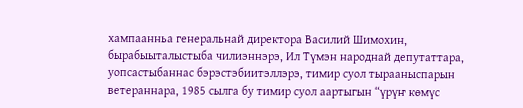хампаанньа генеральнай директора Василий Шимохин, бырабыыталыстыба чилиэннэрэ, Ил Түмэн народнай депутаттара, уопсастыбаннас бэрэстэбиитэллэрэ, тимир суол тырааныспарын ветераннара, 1985 сылга бу тимир суол аартыгын “үрүҥ көмүс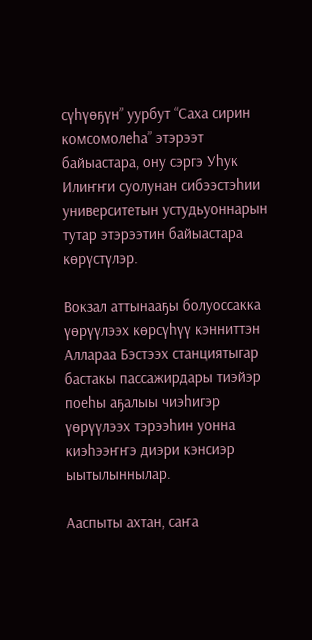сүһүөҕүн” уурбут “Саха сирин комсомолеһа” этэрээт байыастара, ону сэргэ Уһук Илиҥҥи суолунан сибээстэһии университетын устудьуоннарын тутар этэрээтин байыастара көрүстүлэр.

Вокзал аттынааҕы болуоссакка үөрүүлээх көрсүһүү кэнниттэн Аллараа Бэстээх станциятыгар бастакы пассажирдары тиэйэр поеһы аҕалыы чиэһигэр үөрүүлээх тэрээһин уонна киэһээҥҥэ диэри кэнсиэр ыытылыннылар.

Ааспыты ахтан, саҥа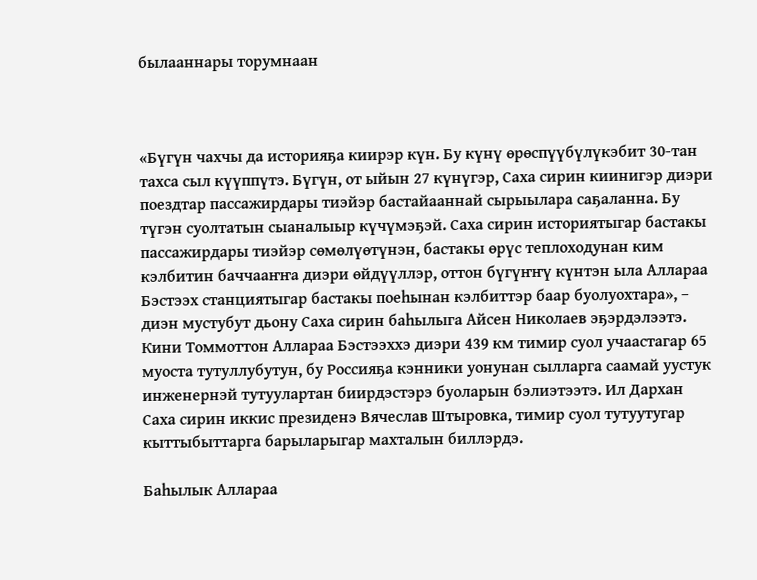былааннары торумнаан



«Бүгүн чахчы да историяҕа киирэр күн. Бу күнү өрөспүүбүлүкэбит 30-тан тахса сыл күүппүтэ. Бүгүн, от ыйын 27 күнүгэр, Саха сирин киинигэр диэри поездтар пассажирдары тиэйэр бастайааннай сырыылара саҕаланна. Бу түгэн суолтатын сыаналыыр күчүмэҕэй. Саха сирин историятыгар бастакы пассажирдары тиэйэр сөмөлүөтүнэн, бастакы өрүс теплоходунан ким кэлбитин баччааҥҥа диэри өйдүүллэр, оттон бүгүҥҥү күнтэн ыла Аллараа Бэстээх станциятыгар бастакы поеһынан кэлбиттэр баар буолуохтара», – диэн мустубут дьону Саха сирин баһылыга Айсен Николаев эҕэрдэлээтэ. Кини Томмоттон Аллараа Бэстээххэ диэри 439 км тимир суол учаастагар 65 муоста тутуллубутун, бу Россияҕа кэнники уонунан сылларга саамай уустук инженернэй тутуулартан биирдэстэрэ буоларын бэлиэтээтэ. Ил Дархан Саха сирин иккис президенэ Вячеслав Штыровка, тимир суол тутуутугар кыттыбыттарга барыларыгар махталын биллэрдэ.

Баһылык Аллараа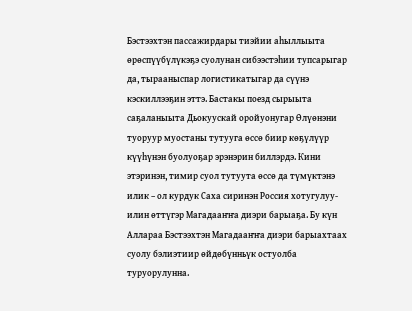Бэстээхтэн пассажирдары тиэйии аһыллыыта өрөспүүбүлүкэҕэ суолунан сибээстэһии тупсарыгар да, тырааныспар логистикатыгар да сүүнэ кэскиллээҕин эттэ. Бастакы поезд сырыыта саҕаланыыта Дьокуускай оройуонугар Өлүөнэни туоруур муостаны тутууга өссө биир көҕүлүүр күүһүнэн буолуоҕар эрэнэрин биллэрдэ. Кини этэринэн, тимир суол тутуута өссө да түмүктэнэ илик – ол курдук Саха сиринэн Россия хотугулуу-илин өттүгэр Магадааҥҥа диэри барыаҕа. Бу күн Аллараа Бэстээхтэн Магадааҥҥа диэри барыахтаах суолу бэлиэтиир өйдөбүнньүк остуолба туруорулунна.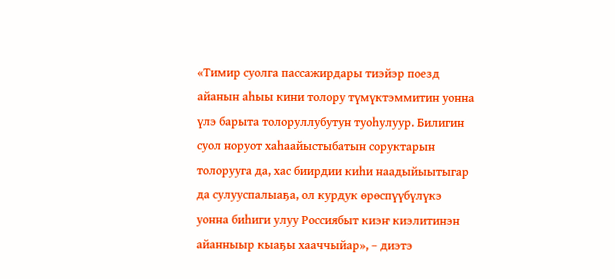«Тимир суолга пассажирдары тиэйэр поезд айанын аһыы кини толору түмүктэммитин уонна үлэ барыта толоруллубутун туоһулуур. Билигин суол норуот хаһаайыстыбатын соруктарын толорууга да, хас биирдии киһи наадыйыытыгар да сулууспалыаҕа, ол курдук өрөспүүбүлүкэ уонна биһиги улуу Россиябыт киэҥ киэлитинэн айанныыр кыаҕы хааччыйар», – диэтэ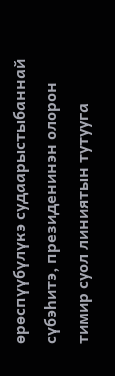өрөспүүбүлүкэ судаарыстыбаннай сүбэһитэ, президенинэн олорон тимир суол линиятын тутууга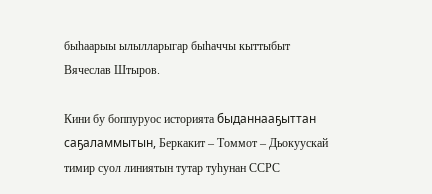быһаарыы ылылларыгар быһаччы кыттыбыт Вячеслав Штыров.

Кини бу боппуруос историята быданнааҕыттан саҕаламмытын, Беркакит – Томмот – Дьокуускай тимир суол линиятын тутар туһунан ССРС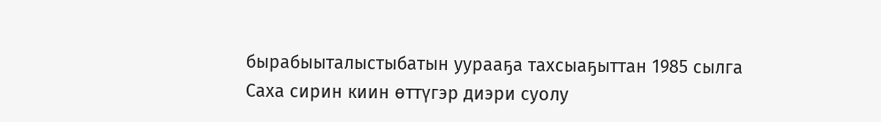бырабыыталыстыбатын уурааҕа тахсыаҕыттан 1985 сылга Саха сирин киин өттүгэр диэри суолу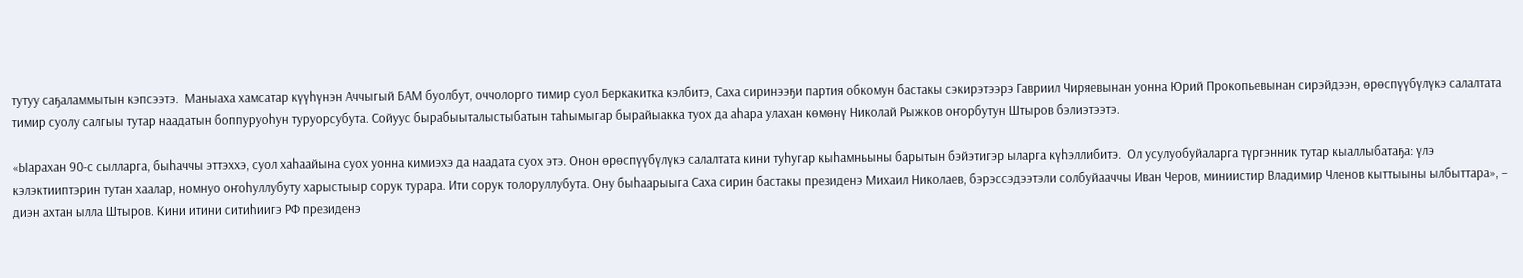тутуу саҕаламмытын кэпсээтэ.  Маныаха хамсатар күүһүнэн Аччыгый БАМ буолбут, оччолорго тимир суол Беркакитка кэлбитэ, Саха сиринээҕи партия обкомун бастакы сэкирэтээрэ Гавриил Чиряевынан уонна Юрий Прокопьевынан сирэйдээн, өрөспүүбүлүкэ салалтата тимир суолу салгыы тутар наадатын боппуруоһун туруорсубута. Сойуус бырабыыталыстыбатын таһымыгар бырайыакка туох да аһара улахан көмөнү Николай Рыжков оҥорбутун Штыров бэлиэтээтэ.

«Ыарахан 90-с сылларга, быһаччы эттэххэ, суол хаһаайына суох уонна кимиэхэ да наадата суох этэ. Онон өрөспүүбүлүкэ салалтата кини туһугар кыһамньыны барытын бэйэтигэр ыларга күһэллибитэ.  Ол усулуобуйаларга түргэнник тутар кыаллыбатаҕа: үлэ кэлэктииптэрин тутан хаалар, номнуо оҥоһуллубуту харыстыыр сорук турара. Ити сорук толоруллубута. Ону быһаарыыга Саха сирин бастакы президенэ Михаил Николаев, бэрэссэдээтэли солбуйааччы Иван Черов, миниистир Владимир Членов кыттыыны ылбыттара», – диэн ахтан ылла Штыров. Кини итини ситиһиигэ РФ президенэ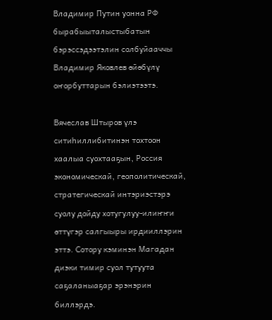Владимир Путин уонна РФ бырабыыталыстыбатын бэрэссэдээтэлин солбуйааччы Владимир Яковлев өйөбүлү оҥорбуттарын бэлиэтээтэ.

Вячеслав Штыров үлэ ситиһиллибитинэн тохтоон хаалыа суохтааҕын, Россия экономическай, геополитическай, стратегическай интэриэстэрэ суолу дойду хотугулуу-илиҥҥи өттүгэр салгыыры ирдииллэрин эттэ. Сотору кэминэн Магадан диэки тимир суол тутуута саҕаланыаҕар эрэнэрин биллэрдэ.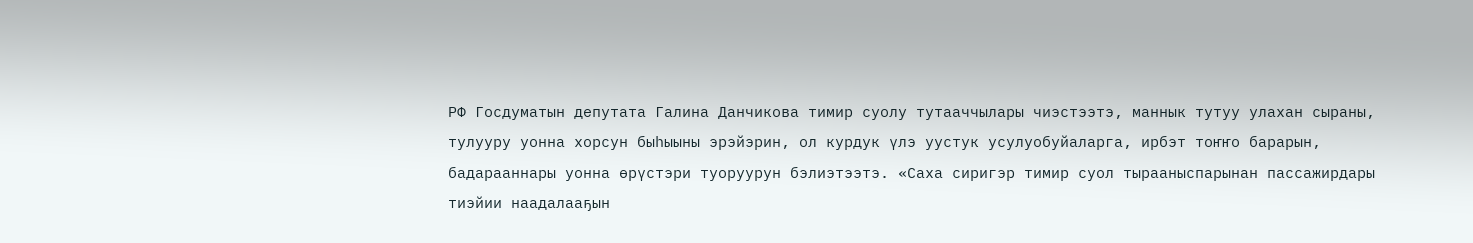РФ Госдуматын депутата Галина Данчикова тимир суолу тутааччылары чиэстээтэ, маннык тутуу улахан сыраны, тулууру уонна хорсун быһыыны эрэйэрин, ол курдук үлэ уустук усулуобуйаларга, ирбэт тоҥҥо барарын, бадарааннары уонна өрүстэри туоруурун бэлиэтээтэ. «Саха сиригэр тимир суол тырааныспарынан пассажирдары тиэйии наадалааҕын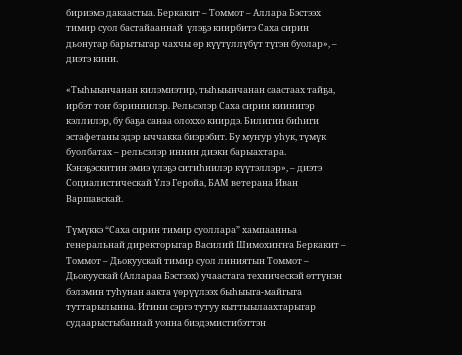бириэмэ дакаастыа. Беркакит – Томмот – Аллара Бэстээх тимир суол бастайааннай  үлэҕэ киирбитэ Саха сирин дьонугар барытыгар чахчы өр күүтүллүбүт түгэн буолар», – диэтэ кини.

«Тыһыынчанан килэмиэтир, тыһыынчанан саастаах тайҕа, ирбэт тоҥ бэриннилэр. Рельсэлэр Саха сирин киинигэр кэллилэр, бу баҕа санаа олоххо киирдэ. Билигин биһиги эстафетаны эдэр ыччакка биэрэбит. Бу муҥур уһук, түмүк буолбатах – рельсэлэр иннин диэки барыахтара. Кэнэҕэскитин эмиэ үлэҕэ ситиһиилэр күүтэллэр», – диэтэ Социалистическай Үлэ Геройа, БАМ ветерана Иван Варшавскай.

Түмүккэ “Саха сирин тимир суоллара” хампаанньа генеральнай директорыгар Василий Шимохиҥҥа Беркакит – Томмот – Дьокуускай тимир суол линиятын Томмот – Дьокуускай (Аллараа Бэстээх) учаастага техническэй өттүнэн бэлэмин туһунан аакта үөрүүлээх быһыыга-майгыга туттарылынна. Итини сэргэ тутуу кыттыылаахтарыгар судаарыстыбаннай уонна биэдэмистибэттэн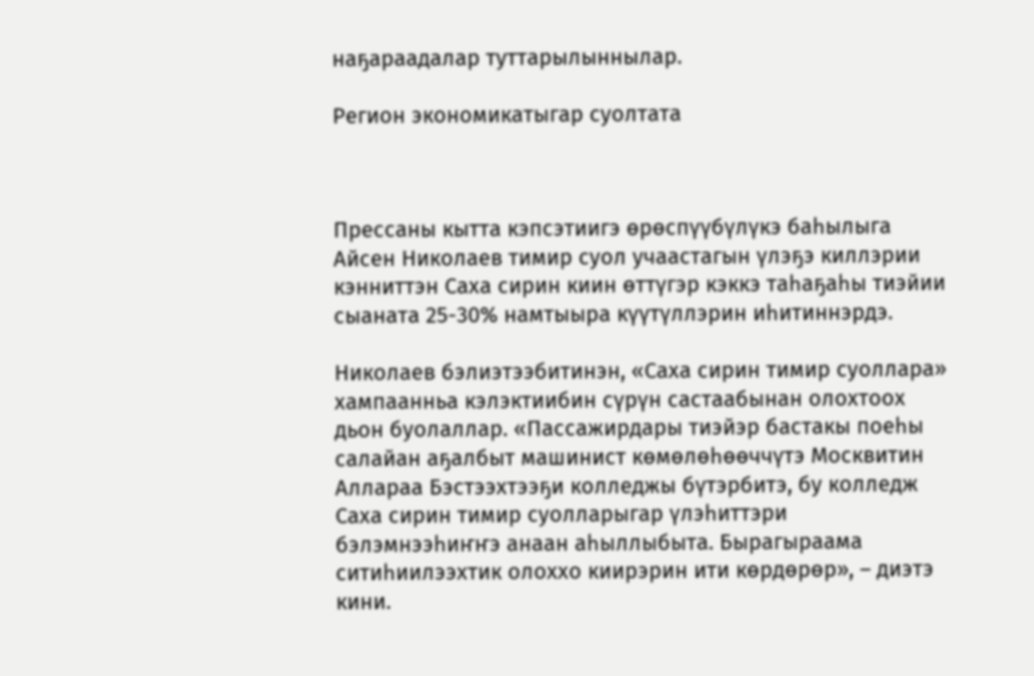наҕараадалар туттарылыннылар.

Регион экономикатыгар суолтата



Прессаны кытта кэпсэтиигэ өрөспүүбүлүкэ баһылыга Айсен Николаев тимир суол учаастагын үлэҕэ киллэрии кэнниттэн Саха сирин киин өттүгэр кэккэ таһаҕаһы тиэйии сыаната 25-30% намтыыра күүтүллэрин иһитиннэрдэ.

Николаев бэлиэтээбитинэн, «Саха сирин тимир суоллара» хампаанньа кэлэктиибин сүрүн састаабынан олохтоох дьон буолаллар. «Пассажирдары тиэйэр бастакы поеһы салайан аҕалбыт машинист көмөлөһөөччүтэ Москвитин Аллараа Бэстээхтээҕи колледжы бүтэрбитэ, бу колледж Саха сирин тимир суолларыгар үлэһиттэри бэлэмнээһиҥҥэ анаан аһыллыбыта. Бырагыраама ситиһиилээхтик олоххо киирэрин ити көрдөрөр», – диэтэ кини.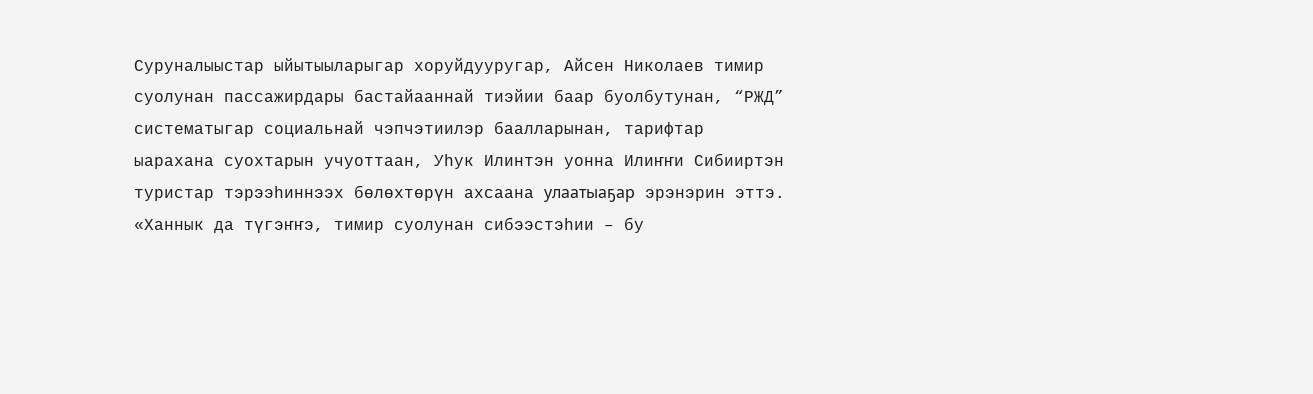Суруналыыстар ыйытыыларыгар хоруйдууругар, Айсен Николаев тимир суолунан пассажирдары бастайааннай тиэйии баар буолбутунан, “РЖД” систематыгар социальнай чэпчэтиилэр баалларынан, тарифтар ыарахана суохтарын учуоттаан, Уһук Илинтэн уонна Илиҥҥи Сибииртэн туристар тэрээһиннээх бөлөхтөрүн ахсаана улаатыаҕар эрэнэрин эттэ. «Ханнык да түгэҥҥэ, тимир суолунан сибээстэһии – бу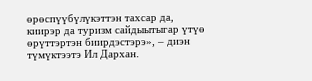өрөспүүбүлүкэттэн тахсар да, киирэр да туризм сайдыытыгар үтүө өрүттэртэн биирдэстэрэ», – диэн түмүктээтэ Ил Дархан.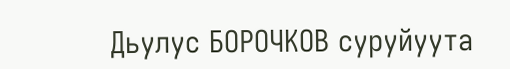Дьулус БОРОЧКОВ суруйуута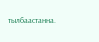тылбаастанна.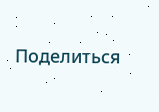Поделиться